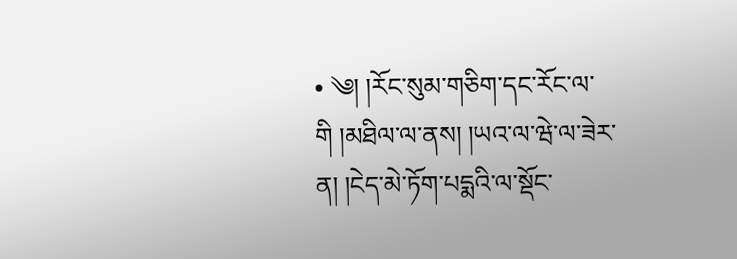• ༄། །རོང་སུམ་གཅིག་དང་རོང་ལ་གི །མཐིལ་ལ་ནས། །ཡའ་ལ་ཝེ་ལ་ཟེར་ན། །ངེད་མེ་ཏོག་པདྨའི་ལ་སྡོང་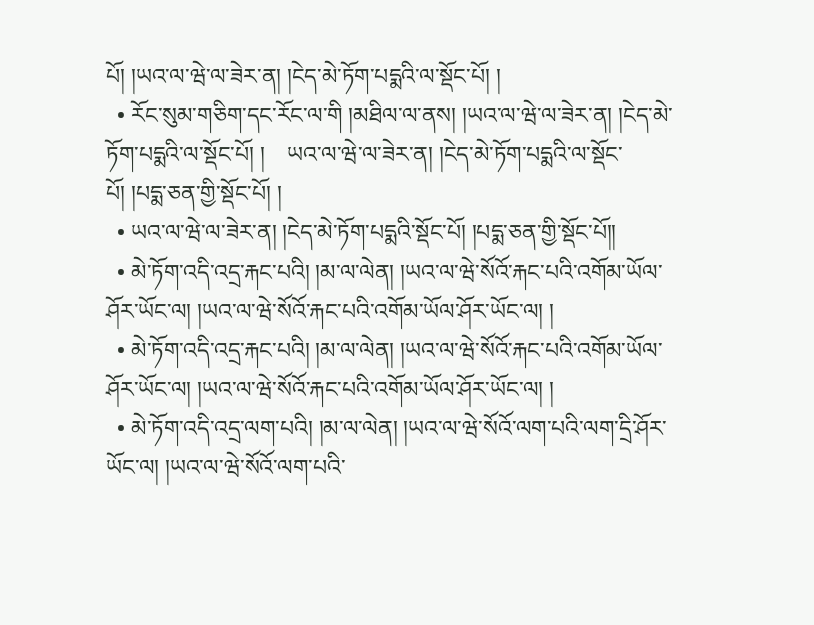པོ། །ཡའ་ལ་ཝེ་ལ་ཟེར་ན། །ངེད་མེ་ཏོག་པདྨའི་ལ་སྡོང་པོ། །
  • རོང་སུམ་གཅིག་དང་རོང་ལ་གི །མཐིལ་ལ་ནས། །ཡའ་ལ་ཝེ་ལ་ཟེར་ན། །ངེད་མེ་ཏོག་པདྨའི་ལ་སྡོང་པོ། །    ཡའ་ལ་ཝེ་ལ་ཟེར་ན། །ངེད་མེ་ཏོག་པདྨའི་ལ་སྡོང་པོ། །པདྨ་ཅན་གྱི་སྡོང་པོ། །
  • ཡའ་ལ་ཝེ་ལ་ཟེར་ན། །ངེད་མེ་ཏོག་པདྨའི་སྡོང་པོ། །པདྨ་ཅན་གྱི་སྡོང་པོ༎
  • མེ་ཏོག་འདི་འདྲ་རྐང་པའི། །མ་ལ་ལེན། །ཡའ་ལ་ཝེ་སོའོ་རྐང་པའི་འགོམ་ཡོལ་ཤོར་ཡོང་ལ། །ཡའ་ལ་ཝེ་སོའོ་རྐང་པའི་འགོམ་ཡོལ་ཤོར་ཡོང་ལ། །
  • མེ་ཏོག་འདི་འདྲ་རྐང་པའི། །མ་ལ་ལེན། །ཡའ་ལ་ཝེ་སོའོ་རྐང་པའི་འགོམ་ཡོལ་ཤོར་ཡོང་ལ། །ཡའ་ལ་ཝེ་སོའོ་རྐང་པའི་འགོམ་ཡོལ་ཤོར་ཡོང་ལ། །
  • མེ་ཏོག་འདི་འདྲ་ལག་པའི། །མ་ལ་ལེན། །ཡའ་ལ་ཝེ་སོའོ་ལག་པའི་ལག་དྲི་ཤོར་ཡོང་ལ། །ཡའ་ལ་ཝེ་སོའོ་ལག་པའི་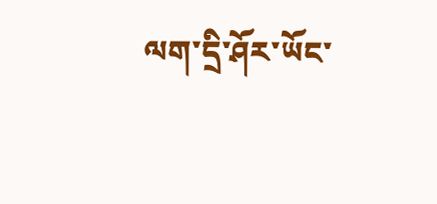ལག་དྲི་ཤོར་ཡོང་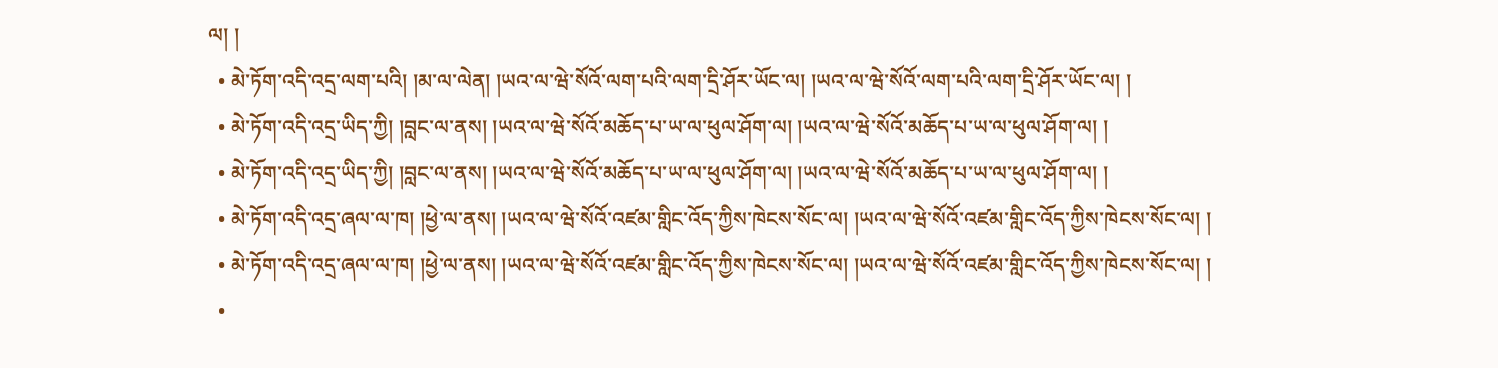ལ། །
  • མེ་ཏོག་འདི་འདྲ་ལག་པའི། །མ་ལ་ལེན། །ཡའ་ལ་ཝེ་སོའོ་ལག་པའི་ལག་དྲི་ཤོར་ཡོང་ལ། །ཡའ་ལ་ཝེ་སོའོ་ལག་པའི་ལག་དྲི་ཤོར་ཡོང་ལ། །
  • མེ་ཏོག་འདི་འདྲ་ཡིད་ཀྱི། །བླང་ལ་ནས། །ཡའ་ལ་ཝེ་སོའོ་མཆོད་པ་ཡ་ལ་ཕུལ་ཤོག་ལ། །ཡའ་ལ་ཝེ་སོའོ་མཆོད་པ་ཡ་ལ་ཕུལ་ཤོག་ལ། །
  • མེ་ཏོག་འདི་འདྲ་ཡིད་ཀྱི། །བླང་ལ་ནས། །ཡའ་ལ་ཝེ་སོའོ་མཆོད་པ་ཡ་ལ་ཕུལ་ཤོག་ལ། །ཡའ་ལ་ཝེ་སོའོ་མཆོད་པ་ཡ་ལ་ཕུལ་ཤོག་ལ། །
  • མེ་ཏོག་འདི་འདྲ་ཞལ་ལ་ཁ། །ཕྱེ་ལ་ནས། །ཡའ་ལ་ཝེ་སོའོ་འཛམ་གླིང་འོད་ཀྱིས་ཁེངས་སོང་ལ། །ཡའ་ལ་ཝེ་སོའོ་འཛམ་གླིང་འོད་ཀྱིས་ཁེངས་སོང་ལ། །
  • མེ་ཏོག་འདི་འདྲ་ཞལ་ལ་ཁ། །ཕྱེ་ལ་ནས། །ཡའ་ལ་ཝེ་སོའོ་འཛམ་གླིང་འོད་ཀྱིས་ཁེངས་སོང་ལ། །ཡའ་ལ་ཝེ་སོའོ་འཛམ་གླིང་འོད་ཀྱིས་ཁེངས་སོང་ལ། །
  •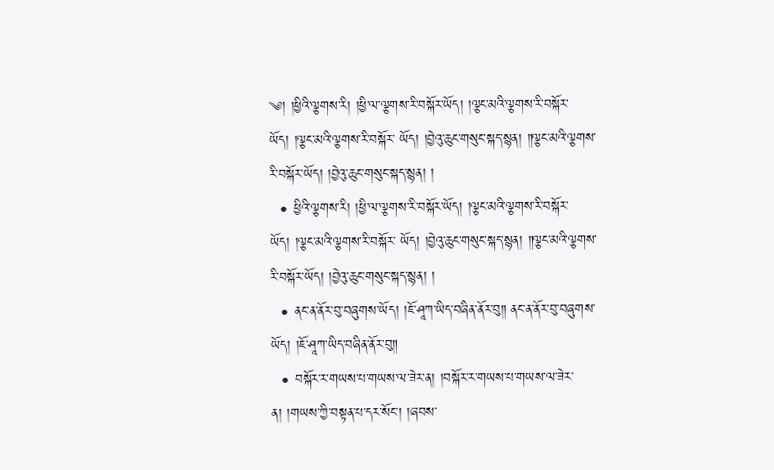༄། །ཕྱིའི་ལྕགས་རི། །ཕྱི་ལ་ལྕགས་རི་བསྐོར་ཡོད། །ལྕང་མའི་ལྕགས་རི་བསྐོར་ཡོད། །ལྕང་མའི་ལྕགས་རི་བསྐོར་ ཡོད། །བྱེའུ་ཆུང་གསུང་སྐད་སྙན། ༎ལྕང་མའི་ལྕགས་རི་བསྐོར་ཡོད། །བྱེའུ་ཆུང་གསུང་སྐད་སྙན། །
  • ཕྱིའི་ལྕགས་རི། །ཕྱི་ལ་ལྕགས་རི་བསྐོར་ཡོད། །ལྕང་མའི་ལྕགས་རི་བསྐོར་ཡོད། །ལྕང་མའི་ལྕགས་རི་བསྐོར་ ཡོད། །བྱེའུ་ཆུང་གསུང་སྐད་སྙན། ༎ལྕང་མའི་ལྕགས་རི་བསྐོར་ཡོད། །བྱེའུ་ཆུང་གསུང་སྐད་སྙན། །
  • ནང་ན་ནོར་བུ་བཞུགས་ཡོད། །ཇོ་ཤཱཀ་ཡིད་བཞིན་ནོར་བུ༎ ནང་ན་ནོར་བུ་བཞུགས་ཡོད། །ཇོ་ཤཱཀ་ཡིད་བཞིན་ནོར་བུ༎
  • བསྐོར་ར་གཡས་པ་གཡས་ལ་ཟེར་ན། །བསྐོར་ར་གཡས་པ་གཡས་ལ་ཟེར་ན། །གཡས་ཀྱི་བསྟན་པ་དར་སོང་། །ཞབས་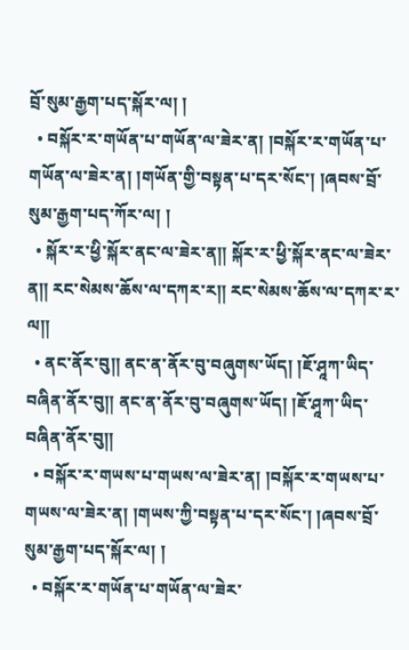བྲོ་སུམ་རྒྱག་པད་སྐོར་ལ། །
  • བསྐོར་ར་གཡོན་པ་གཡོན་ལ་ཟེར་ན། །བསྐོར་ར་གཡོན་པ་གཡོན་ལ་ཟེར་ན། །གཡོན་གྱི་བསྟན་པ་དར་སོང་། །ཞབས་བྲོ་སུམ་རྒྱག་པད་ཀོར་ལ། །
  • སྐོར་ར་ཕྱི་སྐོར་ནང་ལ་ཟེར་ན༎ སྐོར་ར་ཕྱི་སྐོར་ནང་ལ་ཟེར་ན༎ རང་སེམས་ཆོས་ལ་དཀར་ར༎ རང་སེམས་ཆོས་ལ་དཀར་ར་ལ༎
  • ནང་ནོར་བུ༎ ནང་ན་ནོར་བུ་བཞུགས་ཡོད། །ཇོ་ཤཱཀ་ཡིད་བཞིན་ནོར་བུ༎ ནང་ན་ནོར་བུ་བཞུགས་ཡོད། །ཇོ་ཤཱཀ་ཡིད་བཞིན་ནོར་བུ༎
  • བསྐོར་ར་གཡས་པ་གཡས་ལ་ཟེར་ན། །བསྐོར་ར་གཡས་པ་གཡས་ལ་ཟེར་ན། །གཡས་ཀྱི་བསྟན་པ་དར་སོང་། །ཞབས་བྲོ་སུམ་རྒྱག་པད་སྐོར་ལ། །
  • བསྐོར་ར་གཡོན་པ་གཡོན་ལ་ཟེར་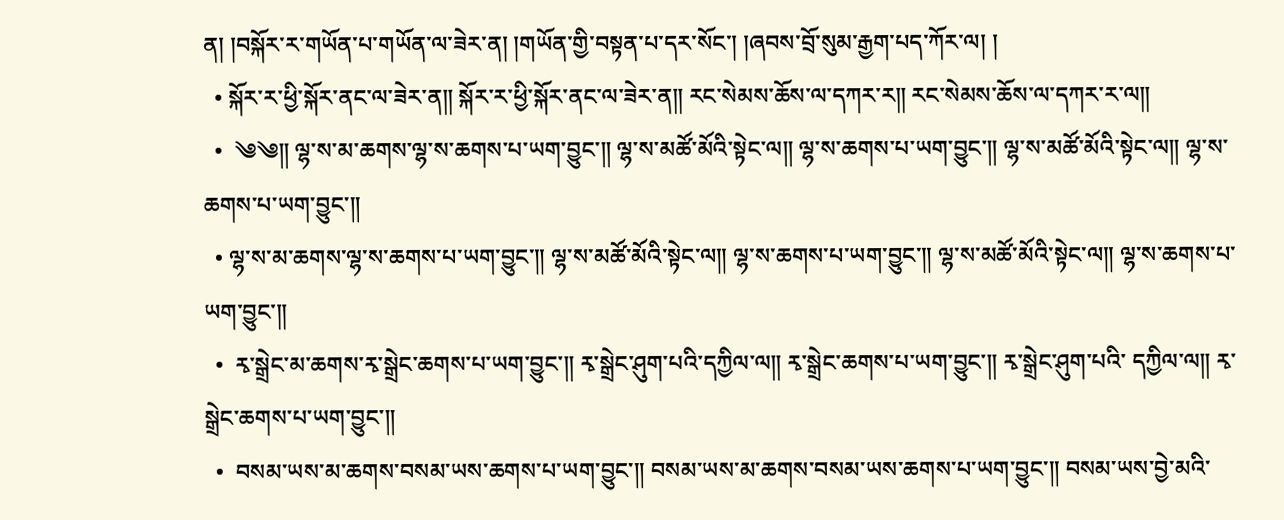ན། །བསྐོར་ར་གཡོན་པ་གཡོན་ལ་ཟེར་ན། །གཡོན་གྱི་བསྟན་པ་དར་སོང་། །ཞབས་བྲོ་སུམ་རྒྱག་པད་ཀོར་ལ། །
  • སྐོར་ར་ཕྱི་སྐོར་ནང་ལ་ཟེར་ན༎ སྐོར་ར་ཕྱི་སྐོར་ནང་ལ་ཟེར་ན༎ རང་སེམས་ཆོས་ལ་དཀར་ར༎ རང་སེམས་ཆོས་ལ་དཀར་ར་ལ༎
  •  ༄༄༎ ལྷ་ས་མ་ཆགས་ལྷ་ས་ཆགས་པ་ཡག་བྱུང་༎ ལྷ་ས་མཚོ་མོའི་སྟེང་ལ༎ ལྷ་ས་ཆགས་པ་ཡག་བྱུང་༎ ལྷ་ས་མཚོ་མོའི་སྟེང་ལ༎ ལྷ་ས་ཆགས་པ་ཡག་བྱུང་༎
  • ལྷ་ས་མ་ཆགས་ལྷ་ས་ཆགས་པ་ཡག་བྱུང་༎ ལྷ་ས་མཚོ་མོའི་སྟེང་ལ༎ ལྷ་ས་ཆགས་པ་ཡག་བྱུང་༎ ལྷ་ས་མཚོ་མོའི་སྟེང་ལ༎ ལྷ་ས་ཆགས་པ་ཡག་བྱུང་༎
  •  རྭ་སྒྲེང་མ་ཆགས་རྭ་སྒྲེང་ཆགས་པ་ཡག་བྱུང་༎ རྭ་སྒྲེང་ཤུག་པའི་དཀྱིལ་ལ༎ རྭ་སྒྲེང་ཆགས་པ་ཡག་བྱུང་༎ རྭ་སྒྲེང་ཤུག་པའི་ དཀྱིལ་ལ༎ རྭ་སྒྲེང་ཆགས་པ་ཡག་བྱུང་༎
  •  བསམ་ཡས་མ་ཆགས་བསམ་ཡས་ཆགས་པ་ཡག་བྱུང་༎ བསམ་ཡས་མ་ཆགས་བསམ་ཡས་ཆགས་པ་ཡག་བྱུང་༎ བསམ་ཡས་བྱེ་མའི་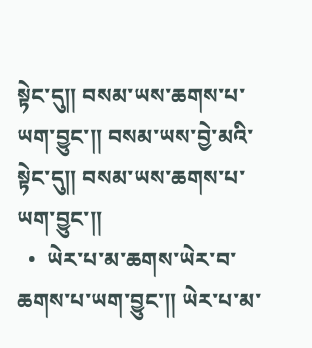སྟེང་དུ༎ བསམ་ཡས་ཆགས་པ་ཡག་བྱུང་༎ བསམ་ཡས་བྱེ་མའི་སྟེང་དུ༎ བསམ་ཡས་ཆགས་པ་ཡག་བྱུང་༎
  •  ཡེར་པ་མ་ཆགས་ཡེར་བ་ཆགས་པ་ཡག་བྱུང་༎ ཡེར་པ་མ་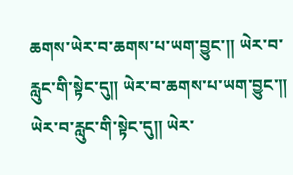ཆགས་ཡེར་བ་ཆགས་པ་ཡག་བྱུང་༎ ཡེར་བ་རླུང་གི་སྟེང་དུ༎ ཡེར་བ་ཆགས་པ་ཡག་བྱུང་༎ ཡེར་བ་རླུང་གི་སྟེང་དུ༎ ཡེར་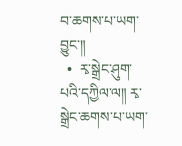བ་ཆགས་པ་ཡག་བྱུང་༎
  •  རྭ་སྒྲེང་ཤུག་པའི་དཀྱིལ་ལ༎ རྭ་སྒྲེང་ཆགས་པ་ཡག་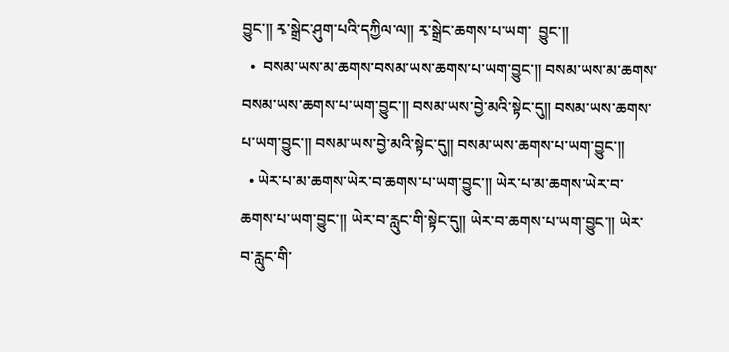བྱུང་༎ རྭ་སྒྲེང་ཤུག་པའི་དཀྱིལ་ལ༎ རྭ་སྒྲེང་ཆགས་པ་ཡག་  བྱུང་༎
  •  བསམ་ཡས་མ་ཆགས་བསམ་ཡས་ཆགས་པ་ཡག་བྱུང་༎ བསམ་ཡས་མ་ཆགས་བསམ་ཡས་ཆགས་པ་ཡག་བྱུང་༎ བསམ་ཡས་བྱེ་མའི་སྟེང་དུ༎ བསམ་ཡས་ཆགས་པ་ཡག་བྱུང་༎ བསམ་ཡས་བྱེ་མའི་སྟེང་དུ༎ བསམ་ཡས་ཆགས་པ་ཡག་བྱུང་༎
  • ཡེར་པ་མ་ཆགས་ཡེར་བ་ཆགས་པ་ཡག་བྱུང་༎ ཡེར་པ་མ་ཆགས་ཡེར་བ་ཆགས་པ་ཡག་བྱུང་༎ ཡེར་བ་རླུང་གི་སྟེང་དུ༎ ཡེར་བ་ཆགས་པ་ཡག་བྱུང་༎ ཡེར་བ་རླུང་གི་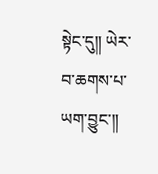སྟེང་དུ༎ ཡེར་བ་ཆགས་པ་ཡག་བྱུང་༎